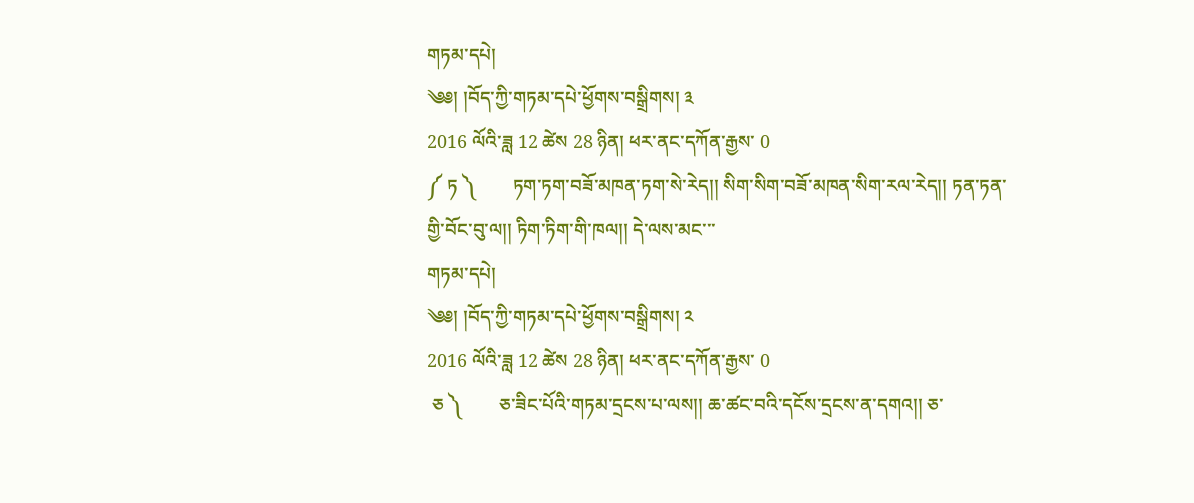གཏམ་དཔེ།
༄༅། །བོད་ཀྱི་གཏམ་དཔེ་ཕྱོགས་བསྒྲིགས། ༣
2016 ལོའི་ཟླ 12 ཚེས 28 ཉིན། ཕར་ནང་དཀོན་རྒྱས་ 0
༼ ཏ ༽        ཏག་ཏག་བཟོ་མཁན་ཏག་སེ་རེད།། སིག་སིག་བཟོ་མཁན་སིག་རལ་རེད།། ཏན་ཏན་གྱི་བོང་བུ་ལ།། ཏིག་ཏིག་གི་ཁལ།། དེ་ལས་མང་་་
གཏམ་དཔེ།
༄༅། །བོད་ཀྱི་གཏམ་དཔེ་ཕྱོགས་བསྒྲིགས། ༢
2016 ལོའི་ཟླ 12 ཚེས 28 ཉིན། ཕར་ནང་དཀོན་རྒྱས་ 0
 ཅ ༽        ཅ་ཟིང་པོའི་གཏམ་དྲངས་པ་ལས།། ཆ་ཚང་བའི་དངོས་དྲངས་ན་དགའ།། ཅ་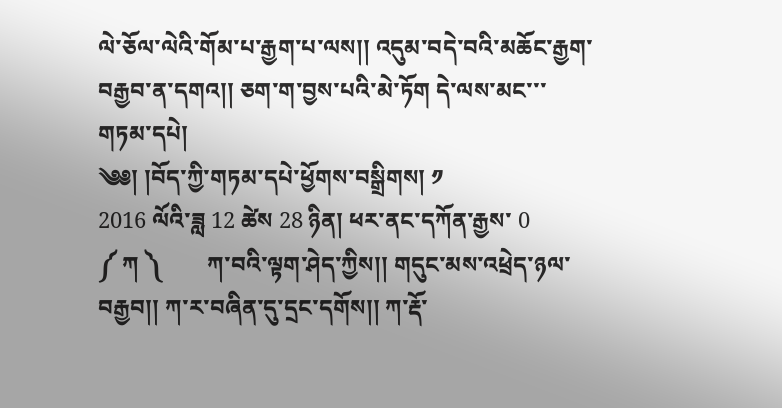ལེ་ཅོལ་ལེའི་གོམ་པ་རྒྱག་པ་ལས།། འདུམ་བདེ་བའི་མཆོང་རྒྱག་བརྒྱབ་ན་དགའ།། ཅག་ག་བྱས་པའི་མེ་ཏོག དེ་ལས་མང་་་
གཏམ་དཔེ།
༄༅། །བོད་ཀྱི་གཏམ་དཔེ་ཕྱོགས་བསྒྲིགས། ༡
2016 ལོའི་ཟླ 12 ཚེས 28 ཉིན། ཕར་ནང་དཀོན་རྒྱས་ 0
༼ ཀ ༽        ཀ་བའི་ལྟག་ཤེད་ཀྱིས།། གདུང་མས་འཕྲེད་ཉལ་བརྒྱབ།། ཀ་ར་བཞིན་དུ་དྲང་དགོས།། ཀ་རྡོ་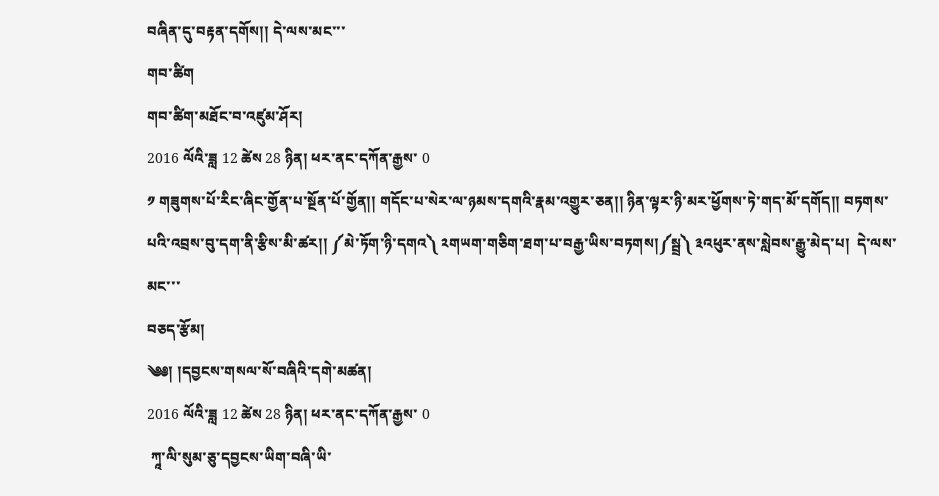བཞིན་དུ་བརྟན་དགོས།། དེ་ལས་མང་་་
གབ་ཚིག
གབ་ཚིག་མཐོང་བ་འཛུམ་ཤོར།
2016 ལོའི་ཟླ 12 ཚེས 28 ཉིན། ཕར་ནང་དཀོན་རྒྱས་ 0
༡ གཟུགས་པོ་རིང་ཞིང་གྱོན་པ་སྔོན་པོ་གྱོན།། གདོང་པ་སེར་ལ་ཉམས་དགའི་རྣམ་འགྱུར་ཅན།། ཉིན་ལྟར་ཉི་མར་ཕྱོགས་ཏེ་གད་མོ་དགོད།། བཏགས་པའི་འབྲས་བུ་དག་ནི་རྩིས་མི་ཚར།། ༼མེ་ཏོག་ཉི་དགའ༽ ༢གཡག་གཅིག་ཐག་པ་བརྒྱ་ཡིས་བཏགས།༼སྦྲ༽ ༣འཕུར་ནས་སླེབས་རྒྱུ་མེད་པ།  དེ་ལས་མང་་་
བཅད་རྩོམ།
༄༅། །དབྱངས་གསལ་སོ་བཞིའི་དགེ་མཚན།
2016 ལོའི་ཟླ 12 ཚེས 28 ཉིན། ཕར་ནང་དཀོན་རྒྱས་ 0
 ཀཱ་ལི་སུམ་ཅུ་དབྱངས་ཡིག་བཞི་ཡི་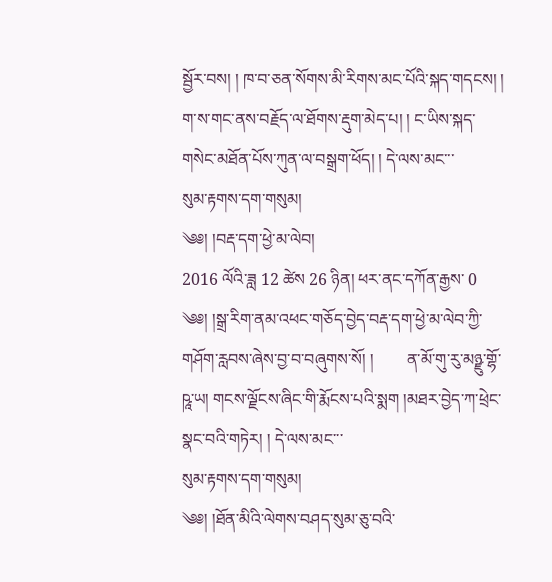སྦྱོར་བས། ། ཁ་བ་ཅན་སོགས་མི་རིགས་མང་པོའི་སྐད་གདངས། ། ག་ས་གང་ནས་བརྗོད་ལ་ཐོགས་རྡུག་མེད་པ། ། ང་ཡིས་སྐད་གསེང་མཐོན་པོས་ཀུན་ལ་བསྒྲག་ཕོད། ། དེ་ལས་མང་་་
སུམ་རྟགས་དག་གསུམ།
༄༅། །བརྡ་དག་ཕྱེ་མ་ལེབ།
2016 ལོའི་ཟླ 12 ཚེས 26 ཉིན། ཕར་ནང་དཀོན་རྒྱས་ 0
༄༅། །སྒྲ་རིག་ནམ་འཕང་གཅོད་བྱེད་བརྡ་དག་ཕྱེ་མ་ལེབ་ཀྱི་གཤོག་རླབས་ཞེས་བྱ་བ་བཞུགས་སོ། །        ན་མོ་གུ་རུ་མཉྫུ་གྷོ་ཥཱ་ཡ། གངས་ལྗོངས་ཞིང་གི་རྨོངས་པའི་སྨག །མཐར་བྱེད་ཀ་ཕྲེང་སྣང་བའི་གཏེར། ། དེ་ལས་མང་་་
སུམ་རྟགས་དག་གསུམ།
༄༅། །ཐོན་མིའི་ལེགས་བཤད་སུམ་ཅུ་བའི་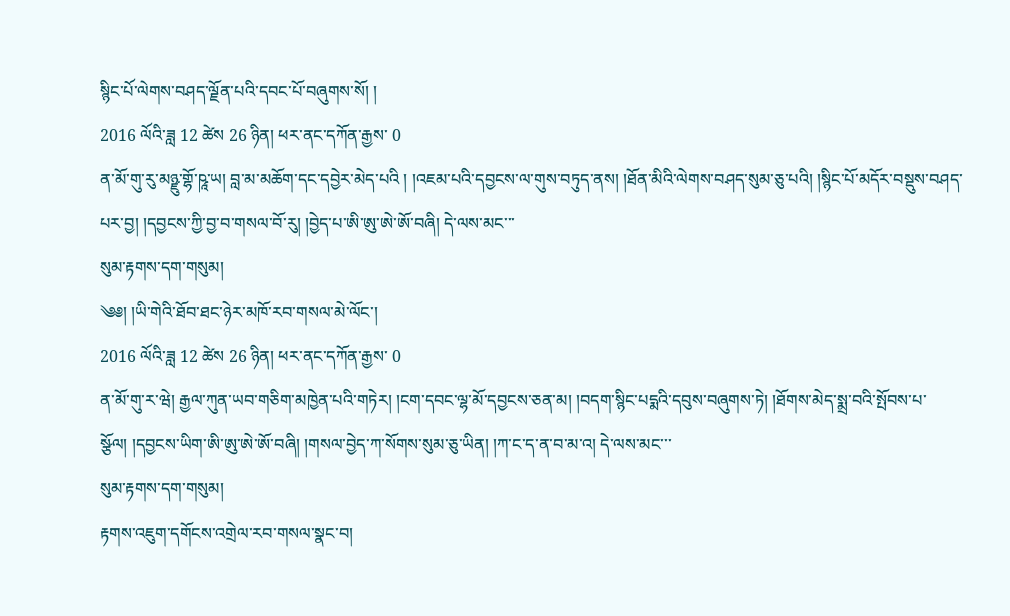སྙིང་པོ་ལེགས་བཤད་ལྗོན་པའི་དབང་པོ་བཞུགས་སོ། །
2016 ལོའི་ཟླ 12 ཚེས 26 ཉིན། ཕར་ནང་དཀོན་རྒྱས་ 0
ན་མོ་གུ་རུ་མཉྫུ་གྷོ་ཥཱ་ཡ། བླ་མ་མཆོག་དང་དབྱེར་མེད་པའི ། །འཇམ་པའི་དབྱངས་ལ་གུས་བཏུད་ནས། །ཐོན་མིའི་ལེགས་བཤད་སུམ་ཅུ་པའི། །སྙིང་པོ་མདོར་བསྡུས་བཤད་པར་བྱ། །དབྱངས་ཀྱི་བྱ་བ་གསལ་བོ་རུ། །བྱེད་པ་ཨི་ཨུ་ཨེ་ཨོ་བཞི། དེ་ལས་མང་་་
སུམ་རྟགས་དག་གསུམ།
༄༅། །ཡི་གེའི་ཐོབ་ཐང་ཉེར་མཁོ་རབ་གསལ་མེ་ལོང་།
2016 ལོའི་ཟླ 12 ཚེས 26 ཉིན། ཕར་ནང་དཀོན་རྒྱས་ 0
ན་མོ་གུ་ར་ཝེ། རྒྱལ་ཀུན་ཡབ་གཅིག་མཁྱེན་པའི་གཏེར། །ངག་དབང་ལྷ་མོ་དབྱངས་ཅན་མ། །བདག་སྙིང་པདྨའི་དབུས་བཞུགས་ཏེ། །ཐོགས་མེད་སྨྲ་བའི་སྤོབས་པ་སྩོལ། །དབྱངས་ཡིག་ཨི་ཨུ་ཨེ་ཨོ་བཞི། །གསལ་བྱེད་ཀ་སོགས་སུམ་ཅུ་ཡིན། །ཀ་ང་ད་ན་བ་མ་འ། དེ་ལས་མང་་་
སུམ་རྟགས་དག་གསུམ།
རྟགས་འཇུག་དགོངས་འགྲེལ་རབ་གསལ་སྣང་བ།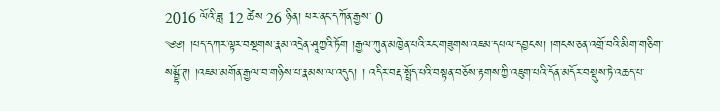2016 ལོའི་ཟླ 12 ཚེས 26 ཉིན། ཕར་ནང་དཀོན་རྒྱས་ 0
༄༅། །པད་དཀར་ལྟར་བསྔགས་རྣམ་འདྲེན་ཤཱཀྱའི་ཏོག །རྒྱལ་ཀུན་མཁྱེན་པའི་རང་གཟུགས་འཇམ་དཔལ་དབྱངས། །གངས་ཅན་འགྲོ་བའི་མིག་གཅིག་སམྦྷོ་ཊ། །འཇམ་མགོན་རྒྱལ་བ་གཉིས་པ་རྣམས་ལ་འདུད། ། འདིར་བརྡ་སྤྲོད་པའི་བསྟན་བཅོས་རྟགས་ཀྱི་འཇུག་པའི་དོན་མདོར་བསྡུས་ཏེ་འཆད་པ་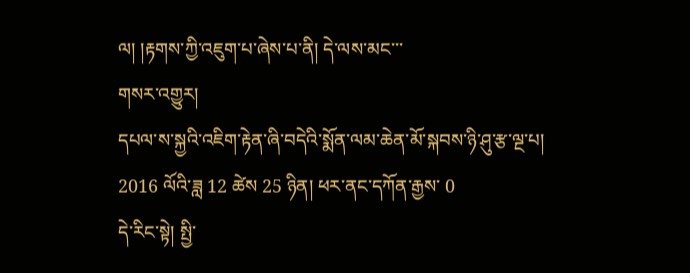ལ། །རྟགས་ཀྱི་འཇུག་པ་ཞེས་པ་ནི། དེ་ལས་མང་་་
གསར་འགྱུར།
དཔལ་ས་སྐྱའི་འཇིག་རྟེན་ཞི་བདེའི་སྨོན་ལམ་ཆེན་མོ་སྐབས་ཉི་ཤུ་རྩ་ལྔ་པ།
2016 ལོའི་ཟླ 12 ཚེས 25 ཉིན། ཕར་ནང་དཀོན་རྒྱས་ 0
དེ་རིང་སྟེ། སྤྱི་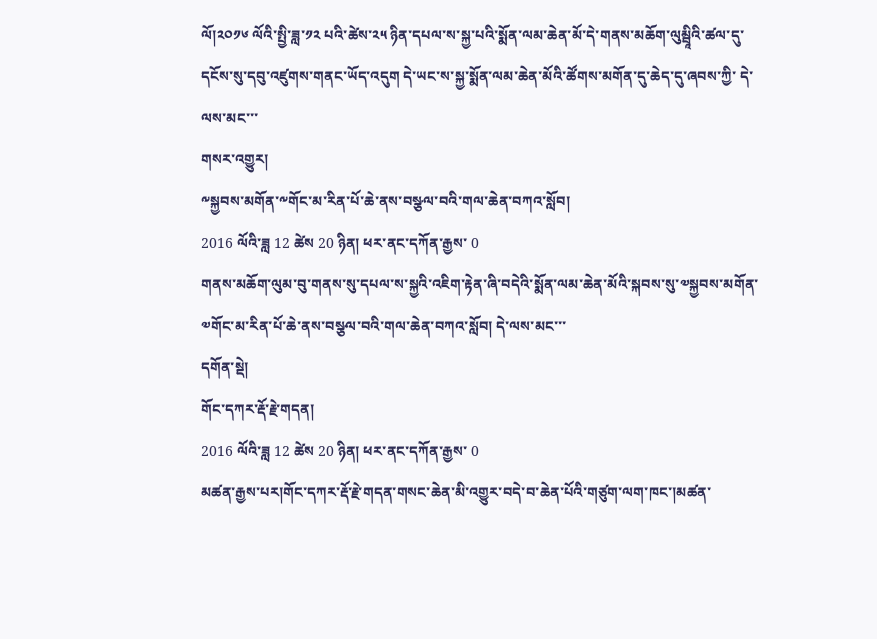ལོ།༢༠༡༦ ལོའི་སྤྱི་ཟླ་༡༢ པའི་ཚེས་༢༥ ཉིན་དཔལ་ས་སྐྱ་པའི་སྨོན་ལམ་ཆེན་མོ་དེ་གནས་མཆོག་ལུམྦཱིའི་ཚལ་དུ་དངོས་སུ་དབུ་འཛུགས་གནང་ཡོད་འདུག དེ་ཡང་ས་སྐྱ་སྨོན་ལམ་ཆེན་མོའི་ཚོགས་མགོན་དུ་ཆེད་དུ་ཞབས་ཀྱི་ དེ་ལས་མང་་་
གསར་འགྱུར།
༸སྐྱབས་མགོན་༸གོང་མ་རིན་པོ་ཆེ་ནས་བསྩལ་བའི་གལ་ཆེན་བཀའ་སློབ།
2016 ལོའི་ཟླ 12 ཚེས 20 ཉིན། ཕར་ནང་དཀོན་རྒྱས་ 0
གནས་མཆོག་ལུམ་བུ་གནས་སུ་དཔལ་ས་སྐྱའི་འཇིག་རྟེན་ཞི་བདེའི་སྨོན་ལམ་ཆེན་མོའི་སྐབས་སུ་༧སྐྱབས་མགོན་༧གོང་མ་རིན་པོ་ཆེ་ནས་བསྩལ་བའི་གལ་ཆེན་བཀའ་སློབ། དེ་ལས་མང་་་
དགོན་སྡེ།
གོང་དཀར་རྡོ་རྗེ་གདན།
2016 ལོའི་ཟླ 12 ཚེས 20 ཉིན། ཕར་ནང་དཀོན་རྒྱས་ 0
མཚན་རྒྱས་པར།གོང་དཀར་རྡོ་རྗེ་གདན་གསང་ཆེན་མི་འགྱུར་བདེ་བ་ཆེན་པོའི་གཙུག་ལག་ཁང་།མཚན་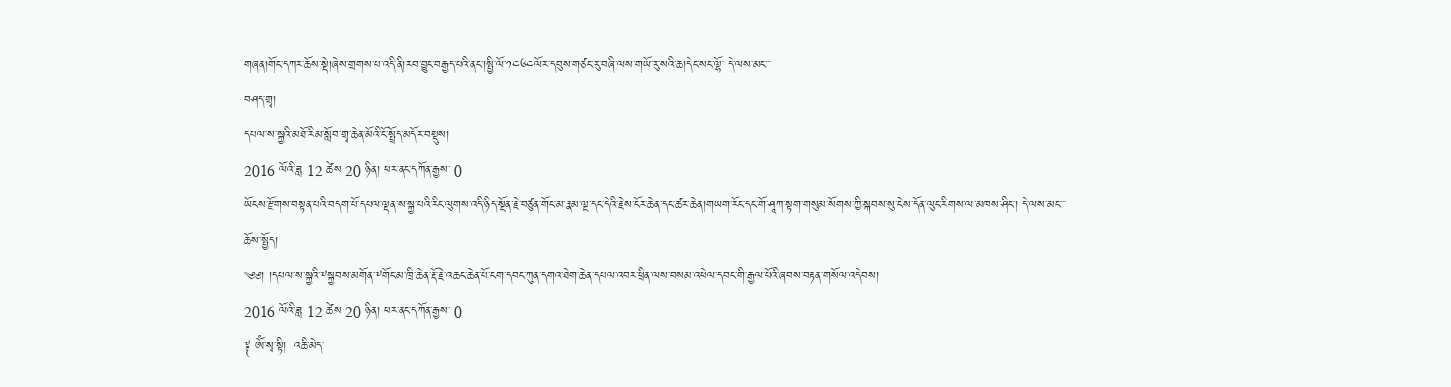གཞན།གོང་དཀར་ཆོས་སྡེ།ཞེས་གྲགས་པ་འདི་ནི།རབ་བྱུང་བརྒྱད་པའི་ནང་།སྤྱི་ལོ་༡༤༦༤ལོར་དབུས་གཙང་རུ་བཞི་ལས་གཡོ་རུ་སའི་ཆ།དེང་སང་ལྷོ་ དེ་ལས་མང་་་
བཤད་གྲྭ།
དཔལ་ས་སྐྱའི་མཐོ་རིམ་སློབ་གྲྭ་ཆེན་མོའི་ངོ་སྤྲོད་མདོར་བསྡུས།
2016 ལོའི་ཟླ 12 ཚེས 20 ཉིན། ཕར་ནང་དཀོན་རྒྱས་ 0
ཡོངས་རྫོགས་བསྟན་པའི་བདག་པོ་དཔལ་ལྡན་ས་སྐྱ་པའི་རིང་ལུགས་འདི་ཉིད་སྔོན་རྗེ་བཙུན་གོང་མ་རྣམ་ལྔ་དང་དེའི་རྗེས་ངོར་ཆེན་དང་ཚར་ཆེན།གཡག་རོང་དང་གོ་ཤཱཀ་སྟག་གསུམ་སོགས་ཀྱི་སྐབས་སུ་ངེས་དོན་ལུང་རིགས་ལ་མཁས་ཤིང་། དེ་ལས་མང་་་
ཆོས་སྤྱོད།
༄༅། །དཔལ་ས་སྐྱའི་༸སྐྱབས་མགོན་༸གོང་མ་ཁྲི་ཆེན་རྡོ་རྗེ་འཆང་ཆེན་པོ་ངག་དབང་ཀུན་དགའ་ཐེག་ཆེན་དཔལ་འབར་ཕྲིན་ལས་བསམ་འཕེལ་དབང་གི་རྒྱལ་པོའི་ཞབས་བརྟན་གསོལ་འདེབས།
2016 ལོའི་ཟླ 12 ཚེས 20 ཉིན། ཕར་ནང་དཀོན་རྒྱས་ 0
༈ ཨོཾ་སྭ་སྟི།  འཆི་མེད་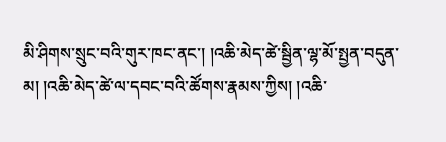མི་ཤིགས་སྲུང་བའི་གུར་ཁང་ནང་། །འཆི་མེད་ཚེ་སྦྱིན་ལྷ་མོ་སྤྱན་བདུན་མ། །འཆི་མེད་ཚེ་ལ་དབང་བའི་ཚོགས་རྣམས་ཀྱིས། །འཆི་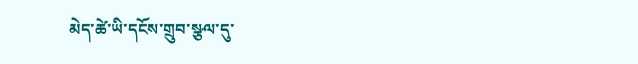མེད་ཚེ་ཡི་དངོས་གྲུབ་སྩལ་དུ་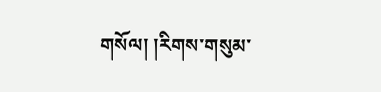གསོལ། །རིགས་གསུམ་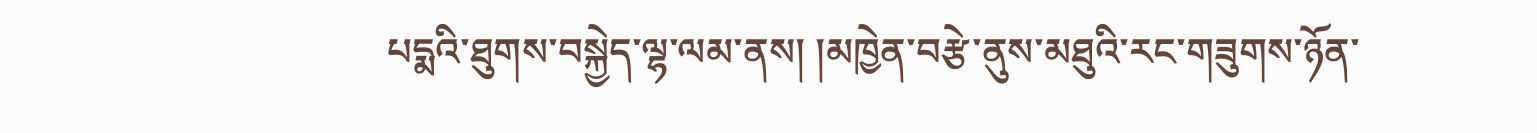པདྨའི་ཐུགས་བསྐྱེད་ལྷ་ལམ་ནས། །མཁྱེན་བརྩེ་ནུས་མཐུའི་རང་གཟུགས་ཉོན་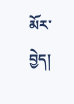མོར་བྱེད།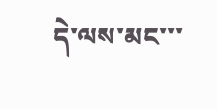དེ་ལས་མང་་་